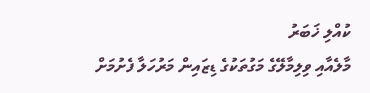ކުއްލި ޚަބަރު
މާލެއާއި ވިލިމާލޭގެ މަގުތަކުގެ ޑިޒައިން މަރުހަލާ ފެށުމަށް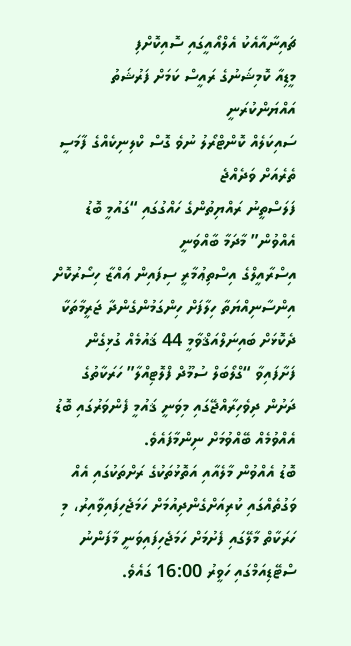ޗައިނާއާއެކު އެލްއޯއީގައި ސޮއިކޮށްފި
މީޑިއާ ކޮމިޝަނުގެ ރައީސް ކަމަށް ފަރުޝަތު އައްޔަންކުރަނީ
ސައިކަލެއް ކޮންޓްރޯލު ނުވެ ގޮސް ކްލިނިކެއްގެ ފާމަސީ ތެރެއަށް ވަދެއްޖެ
ފަލަސްތީނު ރައްޔިތުންގެ ހައްގުގައި “ގައުމީ ބޮޑު އެއްވުން” މާދަމާ ބާއްވަނީ
އިސްރާއީލްގެ އިސްތިޢުމާރީ ސިފައިން ޢައްޒާ ހިސޯރުކޮށް އިންސާނިއްޔަތާ ހިލާފަށް ހިންގަމުންގެންދާ ޖަރީމާތަކާ ދެކޮޅަށް ބައިނަލްއަޤްވާމީ 44 ޤައުމެއް ގުޅިގެން ފަށާފައިވާ “ގްލޯބަލް ސުމޫދް ފްލޮޓިއްލާ” ހަރަކާތުގެ ދަށުން ދިވެހިރާއްޖޭގައި މިވަނީ ޤައުމީ ފެންވަރުގައި ބޮޑު އެއްވުމެއް ބޭއްވުމަށް ނިންމާފައެވެ.
ބޮޑު އެއްވުން މާލެއާއި އަތޮޅުތަކުގެ ރަށްތަކުގައި އެއް ވަގުތެއްގައި ކުރިއަށްގެންދިއުމަށް ހަމަޖެހިފައިވާއިރު، މި ހަރަކާތް މާލޭގައި ފެށުމަށް ހަމަޖެހިފައިވަނީ މާފަންނު ސްޓޭޑިއަމްގައި ހަވީރު 16:00 ގައެވެ.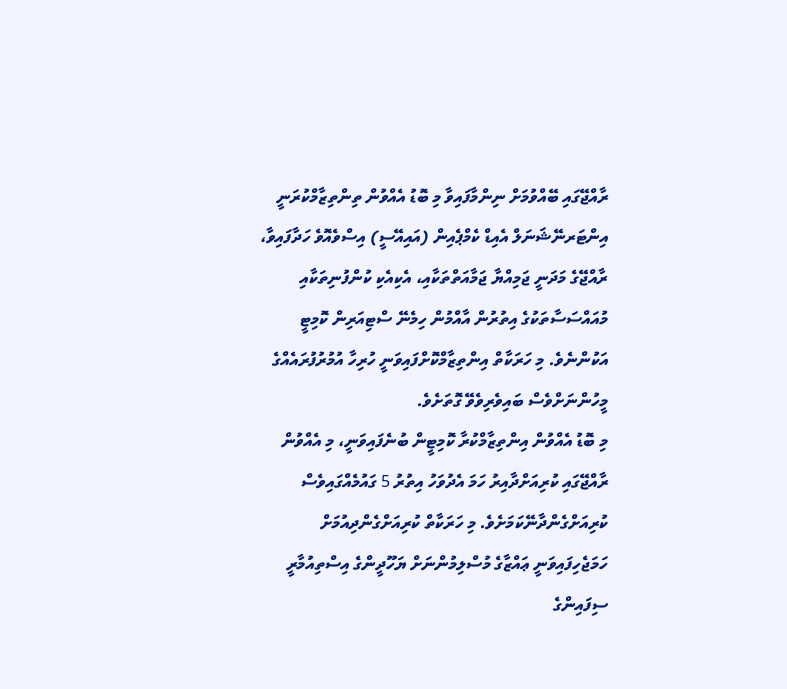ރާއްޖޭގައި ބޭއްވުމަށް ނިންމާފައިވާ މި ބޮޑު އެއްވުން ތިންތިޒާމްކުރަނީ އިންޓަރނޭޝަނަލް އެއިޑް ކެމްޕެއިން (އައިއޭސީ) އިސްވެއޮވެ ހަދާފައިވާ، ރާއްޖޭގެ މަދަނީ ޖަމިއްޔާ ޖަމާއަތްތަކާއި، އެކިއެކި ކުންފުނިތަކާއި މުއައްސަސާތަކުގެ އިތުރުން އާއްމުން ހިމެނޭ ސްޓިއަރިން ކޮމިޓީ އަކުންނެވެ. މި ހަރަކާތް އިންތިޒާމްކޮށްފައިވަނީ ހުރިހާ އުމުރުފުރައެއްގެ މީހުންނަށްވެސް ބައިވެރިވެވޭ ގޮތަށެވެ.
މި ބޮޑު އެއްވުން އިންތިޒާމްކުރާ ކޮމިޓީން ބުނެފައިވަނީ، މި އެއްވުން ރާއްޖޭގައި ކުރިއަށްދާއިރު ހަމަ އެދުވަހު އިތުރު 5 ގައުމެއްގައިވެސް ކުރިއަށްގެންދާނޭކަމަށެވެ. މި ހަރަކާތް ކުރިއަށްގެންދިއުމަށް ހަމަޖެހިފައިވަނީ ޢައްޒާގެ މުސްލިމުންނަށް ޔަހޫދީންގެ އިސްތިއުމާރީ ސިފައިންގެ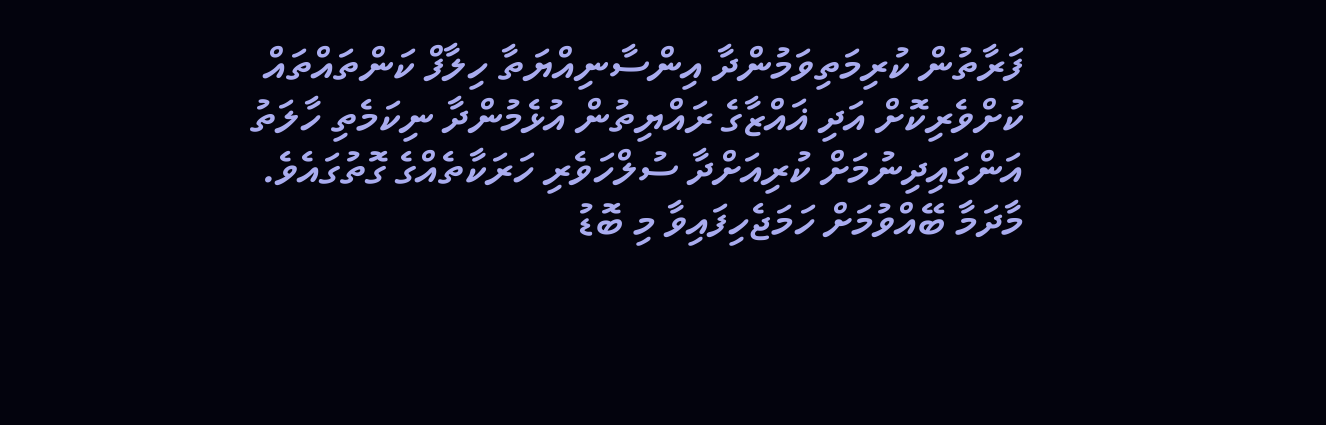ފަރާތުން ކުރިމަތިވަމުންދާ އިންސާނިއްޔަތާ ހިލާފް ކަންތައްތައް ކުށްވެރިކޮށް އަދި ޣައްޒާގެ ރައްޔިތުން އުޅެމުންދާ ނިކަމެތި ހާލަތު އަންގައިދިނުމަށް ކުރިއަށްދާ ސުލްހަވެރި ހަރަކާތެއްގެ ގޮތުގައެވެ.
މާދަމާ ބޭއްވުމަށް ހަމަޖެހިފައިވާ މި ބޮޑު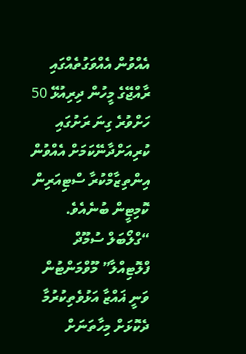އެއްވުން އެއްވަގުތެއްގައި ރާއްޖޭގެ މީހުން ދިރިއުޅޭ 50 ހަށްވުރެ ގިނަ ރަށުގައި ކުރިއަށްދާނޭކަމަށް އެއްވުން އިންތިޒާމްކުރާ ސްޓިއަރިން ކޮމިޓީން ބުނެއެވެ.
“ގްލޯބަލް ސުމޫދް ފްލޮޓިއްލާ” މޫވްމަންޓުން ވަނީ ޣައްޒާ އަޅުވެތިކުރުމާ ދެކޮޅަށް މިހާތަނަށް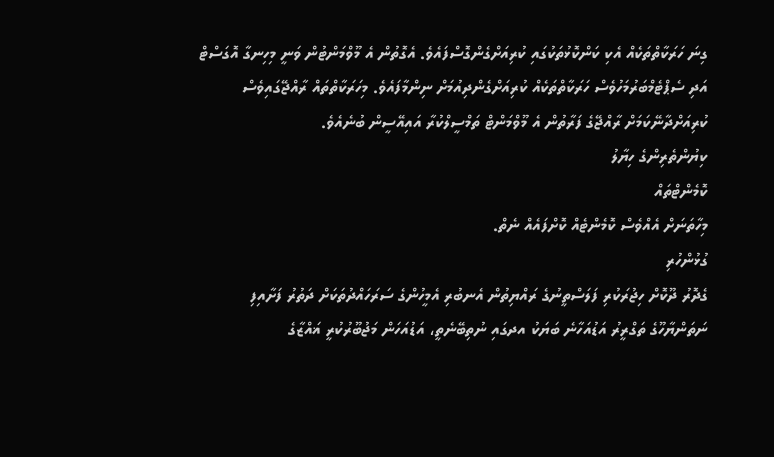ގިނަ ހަރަކާތްތަކެއް އެކި ކަންކޮޅުތަކުގައި ކުރިއަށްގެންގޮސްފައެވެ. އެގޮތުން އެ މޫވްމަންޓުން ވަނީ މިހިނގާ އޮގަސްޓް އަދި ސެޕްޓެމްބަރުމަހުވެސް ހަރަކާތްތަކެއް ކުރިއަށްގެންދިއުމަށް ނިންމާފައެވެ. މިހަރަކާތްތައް ރާއްޖޭގައިވެސް ކުރިއަށްދާނޭކަމަށް ރާއްޖޭގެ ފަރާތުން އެ މޫވްމަންޓް ތަމްސީލްކުރާ އައިއޭސީން ބުނެއެވެ.
ކިޔުންތެރިންގެ ހިޔާލު
ކޮމެންޓްތައް
މިހާތަނަށް އެއްވެސް ކޮމެންޓެއް ކޮށްފައެއް ނެތް.
ގުޅުންހުރި
ގެދޮރު ދޫކޮށް ހިޖުރަކުރި ފަލަސްތީނުގެ ރައްޔިތުން އެނބުރި އެމީހުންގެ ސަރަހައްދުތަކަށް ދަތުރު ފަށާއިފި
ނަތަންޔާހޫގެ ތަގްރީރު އަޑުއަހާނެ ބަޔަކު އދގައި ނުތިބޭނެތީ، އަޑުއަހަން މަޖުބޫރުކުރީ ޣައްޒާގެ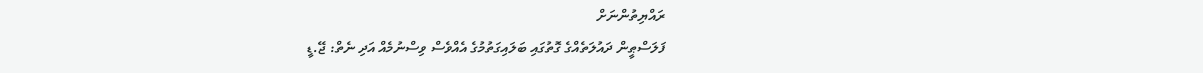ރައްޔިތުންނަށް
ފަލަސްޠީން ދައުލަތެއްގެ ގޮތުގައި ބަލައިގަތުމުގެ އެއްވެސް ވިސްނުމެއް އަދި ނެތް: ޖޭ.ޑީ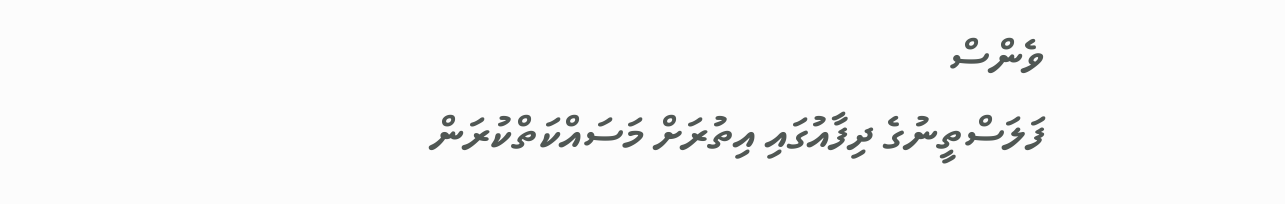ވެންސް
ފަލަސްތީނުގެ ދިފާއުގައި އިތުރަށް މަސައްކަތްކުރަން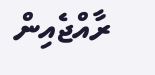ރާއްޖެއިން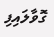ގޮވާލައިފި